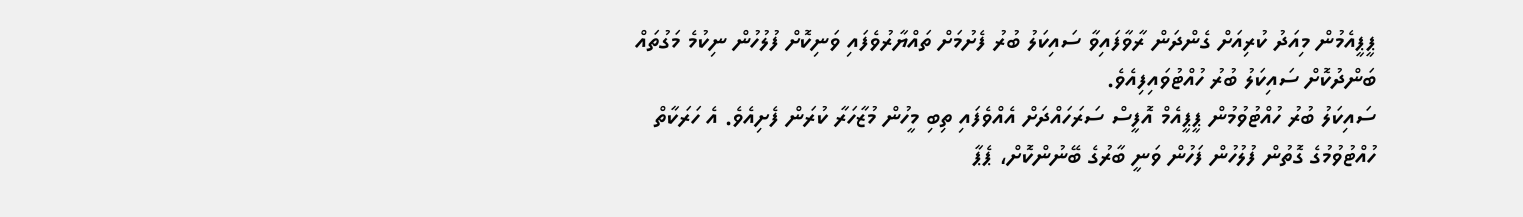ޕީޕީއެމުން މިއަދު ކުރިއަށް ގެންދަން ރާވާފައިވާ ސައިކަލު ބުރު ފެށުމަށް ތައްޔާރުވެފައި ވަނިކޮށް ފުލުހުން ނިކުމެ މަގުތައް ބަންދުކޮށް ސައިކަލު ބުރު ހުއްޓުވައިފިއެވެ.
ސައިކަލު ބުރު ހުއްޓުވުމުން ޕީޕީއެމް އޮފީސް ސަރަހައްދަށް އެއްވެފައި ތިބި މީހުން މުޒާހަރާ ކުރަން ފެށިއެވެ. އެ ހަރަކާތް ހުއްޓުވުމުގެ ގޮތުން ފުލުހުން ފަހުން ވަނީ ބާރުގެ ބޭނުންކޮށް، ޕެޕާ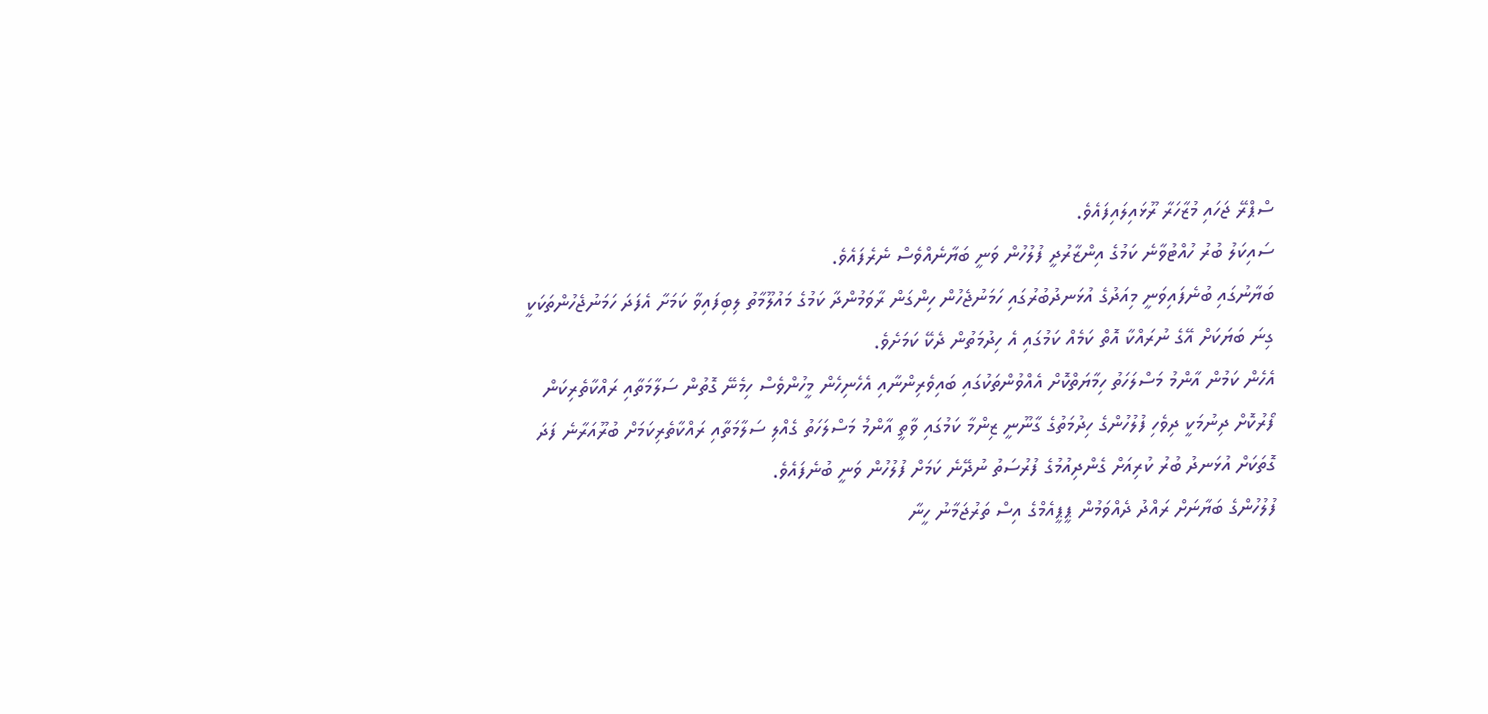ސްޕްރޭ ޖަހައި މުޒާހަރާ ރޫޅައިލައިފައެވެ.
ސައިކަލު ބުރު ހުއްޓުވާނެ ކަމުގެ އިންޒާރުދީ ފުލުހުން ވަނީ ބަޔާނެއްވެސް ނެރެފައެވެ.
ބަޔާނުގައި ބުނެފައިވަނީ މިއަދުގެ އުޅަނދުބުރުގައި ހަމަނުޖެހުން ހިންގަން ރާވަމުންދާ ކަމުގެ މައުލޫމާތު ލިބިފައިވާ ކަމަށާ އެފަދަ ހަމަނުޖެހުންތަކަކީ ގިނަ ބަޔަކަށް އޭގެ ނުރައްކާ އޮތް ކަމެއް ކަމުގައި އެ ހިދުމަތުން ދެކޭ ކަމަށެވެ.
އެހެން ކަމުން އާންމު މަސްލަހަތު ހިމާޔަތްކޮށް އެއްވުންތަކުގައި ބައިވެރިންނާއި އެހެނިހެން މީހުންވެސް ހިމެނޭ ގޮތުން ސަލާމަތާއި ރައްކާތެރިކަން ފޯރުކޮށް ދިނުމަކީ ދިވެހި ފުލުހުންގެ ހިދުމަތުގެ ގާނޫނީ ޒިންމާ ކަމުގައި ވާތީ އާންމު މަސްލަހަތު ގެއްލި ސަލާމަތާއި ރައްކާތެރިކަމަށް ބުރޫއަރާނެ ފަދަ ގޮތަކަށް އުޅަނދު ބުރު ކުރިއަށް ގެންދިއުމުގެ ފުރުސަތު ނުދޭނެ ކަމަށް ފުލުހުން ވަނީ ބުނެފައެވެ.
ފުލުހުންގެ ބަޔާނަށް ރައްދު ދެއްވަމުން ޕީޕީއެމްގެ އިސް ތަރުޖަމާނު ހީނާ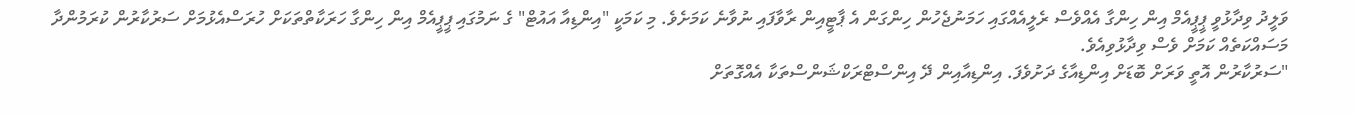ވަލީދު ވިދާޅުވީ ޕީޕީއެމް އިން ހިންގާ އެއްވެސް ރެލީއެއްގައި ހަމަނުޖެހުން ހިންގަން އެ ޕާޓީއިން ރާވާފައި ނުވާނެ ކަމަށެވެ. މި ކަމަކީ "އިންޑިއާ އައުޓް" ގެ ނަމުގައި ޕީޕީއެމް އިން ހިންގާ ހަރަކާތްތަކަށް ހުރަސްއެޅުމަށް ސަރުކާރުން ކުރަމުންދާ މަސައްކަތެއް ކަމަށް ވެސް ވިދާޅުވިއެވެ.
"ސަރުކާރުން އޮތީ ވަރަށް ބޮޑަށް އިންޑިއާގެ ދަށުވެފަ. އިންޑިއާއިން ދޭ އިންސްޓްރަކްޝަންސްތަކާ އެއްގޮތަށް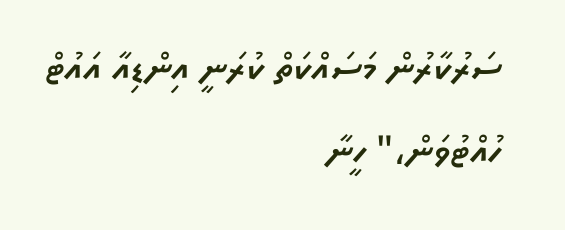ސަރުކާރުން މަސައްކަތް ކުރަނީ އިންޑިއާ އައުޓް ހުއްޓުވަން،" ހީނާ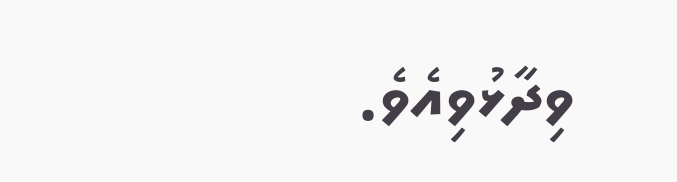ވިދާޅުވިއެވެ.